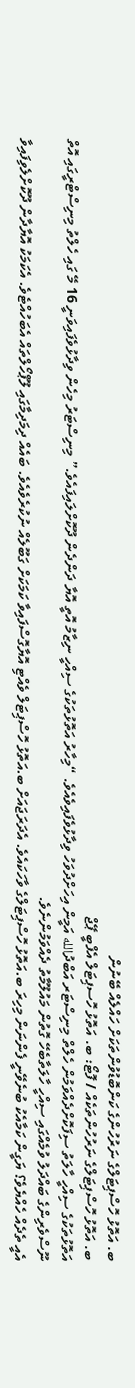ބ. އަތޮޅު ހޮސްޕިޓަލްގެ ނަރުހުންގެ ކަންބޮޑުވުންތަކަށް ހައްލެއް ބޭނުން
ބ. އަތޮޅު ހޮސްޕިޓަލްގެ ނަރުހުންތަކެއް / ފޮޓޯ: ބ. އަތޮޅު ހޮސޕިޓަލް އެފްބީ ޕޭޖް
އަތޮޅުތަކުގެ ސިއްހީ ހާލަތު ސިފަކޮށްދެއްވަމުން ހެލްތް މިނިސްޓަރ އަބްދުالله އަމީން އިހަށްދުވަހު ވިދާޅުވެފައިވެއެވެ. “މިހާރު އަތޮޅުތަކުގެ ސިއްހީ ނިޒާމު އޮތީ އޮޔާ ދަންދެން ދޫކޮށްލައިފައެވެ.” މިނިސްޓަރު މިހެން ވިދާޅުވެފައިވަނީ 16 މޭ ގައި ހެލްތު މިނިސްޓްރީގައި އޮތް ނޫސްވެރިންގެ ބައްދަލު ވުމެއްގައި ސިއްހީ ހާލަތާބެހޭ ގޮތުން މައުލޫމާތު ދެއްވަމުންނެވެ.
އެއީ ތެދެއް ހެއްޔެވެ؟ ޔަގީން ކަމާއެކު ބުނެވޭނީ ފެންނަން މިހިރަ ބ.އަތޮޅު ހޮސްޕިޓަލްގެ ވާހަކައެވެ. އެދަރަޖައަށް ބ.އަތޮޅު ހޮސްޕިޓަލް ވެއްޓި އޮޔާގޮސްފައިވާ ކަމަކަށް ގަބޫލެއް ނުކުރެވެއެވެ. ބައެއް ދިމަދިމާގައި ލޫޕްހޯލްތައް އެބަހުއްޓެވެ. އެކަމަކު އޮޔާދާން ދޫކޮށްލެވިފައިވާ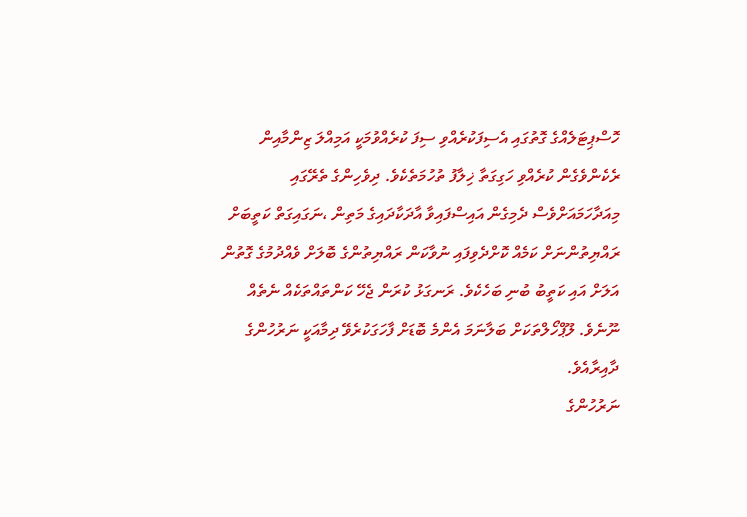ހޮސްޕިޓަލެއްގެ ގޮތުގައި އެސިފަކުރެއްވި ސިފަ ކުރެއްވުމަކީ އަމިއްލަ ޒިންމާއިން ރެކެންވެގެން ކުރެއްވި ހަގިގަތާ ޚިލާފު ތުހުމަތެކެވެ. ދިވެހިންގެ ތެރޭގައި މިއަދާހަމައަށްވެސް ދެމިގެން އައިސްފައިވާ އާދަކާދައިގެ މަތިން ،ނަގައިގަތް ކަތީބަށް ރައްޔިތުންނަށް ކަމެއް ކޮށްދެވިފައި ނުވާކަން ރައްޔިތުންގެ ބޮލަށް ވެއްދުމުގެ ގޮތުން އަލަށް އައި ކަތީބު ބުނި ބަހެކެވެ. ރަނގަޅު ކުރަން ޖެހޭ ކަންތައްތަކެއް ނެތެއް ނޫނެވެ. ލޫޕްހޯލްތަކަށް ބަލާނަމަ އެންމެ ބޮޑަށް ފާހަގަކުރެވޭ ދިމާއަކީ ނަރުހުންގެ ދާއިރާއެވެ.
ނަރުހުންގެ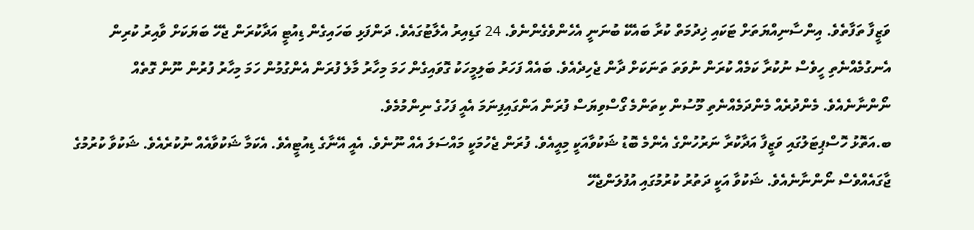ވަޒީފާ ތަފާތެވެ. އިންސާނިއްޔަތަށް ޓަކައި ޚިދުމަތް ކުރާ ބައެކޭ ބުނަނީ އެހެންވެގެންނެވެ. 24 ގަޑިއިރު އެލާޓުގައެވެ. ދަންފަޅި ބަހައިގެން ޑިއުޓީ އަދާކުރަން ޖެހޭ ބަޔަކަށް ވާއިރު ކުރިން އެނގުމެއްނެތި ހީވެސް ނުކުރާ ކަމެއް ކުރަން ނުވަތަ ތަނަކަށް ދާން ޖެހިދެއެވެ. ބައެއް ފަހަރު ބަލިމީހަކު ގޮވައިގެން ހަމަ މިހާރު މާލެ ފުރަން އެންގުމުން ހަމަ މިހާރު ފުރުން ނޫން ގޮތެއް ނޯންނާނެއެވެ. މެންދުރެއް މެންދަމެއްނެތި މޫސުން ކިތަންމެ ގޯސްވިޔަސް ފުރަން އަންގައިފިނަމަ އެއީ ފަހުގެ ނިންމުމެވެ.
ބ.އަތޮޅު ހޮސްޕިޓަލުގައި ވަޒީފާ އަދާކުރާ ނަރުހުންގެ އެންމެ ބޮޑު ޝަކުވާއަކީ މިއީއެވެ. ފުރަން ޖެހުމަކީ މައްސަލަ އެއް ނޫނެވެ. އެއީ އޭނާގެ ޑިއުޓީއެވެ. އެކަމާ ޝަކުވާއެއް ނުކުރެއެވެ. ޝަކުވާ ކުރުމުގެ ޖާގައެއްވެސް ނޯންނާނެއެވެ. ޝަކުވާ އަކީ ދަތުރު ކުރުމުގައި އުފުލަންޖެހޭ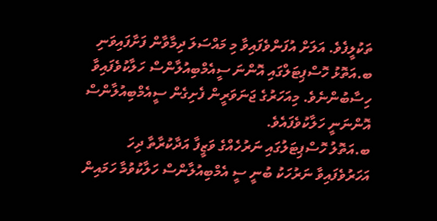ތަކުލީފެވެ. އަލަށް އުފަންވެފައިވާ މި މައްސަލަ ދިމާވާން ފަށާފައިވަނި ބ.އަތޮޅު ހޮސްޕިޓަލްގައި އޮންނަ ސީއެމްބިއުލާންސް ހަލާކުވެފައިވާ ހިސާބުންނެވެ. މިއަހަރުގެ ޖަނަވަރީން ފެށިގެން ސީއެމްބިއުލާންސް އޮންނަނީ ހަލާކުވެފައެވެ.
ބ.އަތޮލު ހޮސްޕިޓަލުގައި ނަރުހެއްގެ ވަޒީފާ އަދާކުރާތާ ދިހަ އަހަރުވެފައިވާ ނަރުހަކު ބުނީ ސީ އެމްބިއުލާންސް ހަލާކުވުމާ ހަމައިން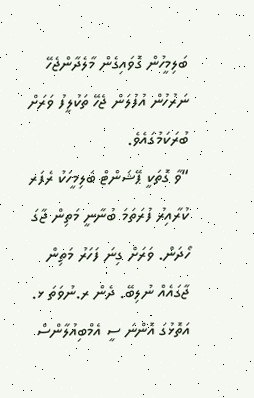ބަލިމީހުން ގޮވައިގެން މާލެދާންޖެހޭ ނަރުހުން އުފުލަން ޖެހޭ ތަކުލީފު ވަރަށް ބުރަކަމުގައެވެ.
“ވާ ގޮތަކީ ޕޭޝަންޓް ބަލިމީހަކު ރެފަރ ކުރާއިރު ފުރަތަމަ ބުނާނީ މަތިން ޖާގަ ހޯދަން. ވަރަށް ގިނަ ފަހަރު މަތިން ޖާގައެއް ނުލިބޭ. ދެން ރ.ނުވަތަ ޅ. އަތޮޅުގަ އޮންނަ ސީ އެމްބިއުލާންސް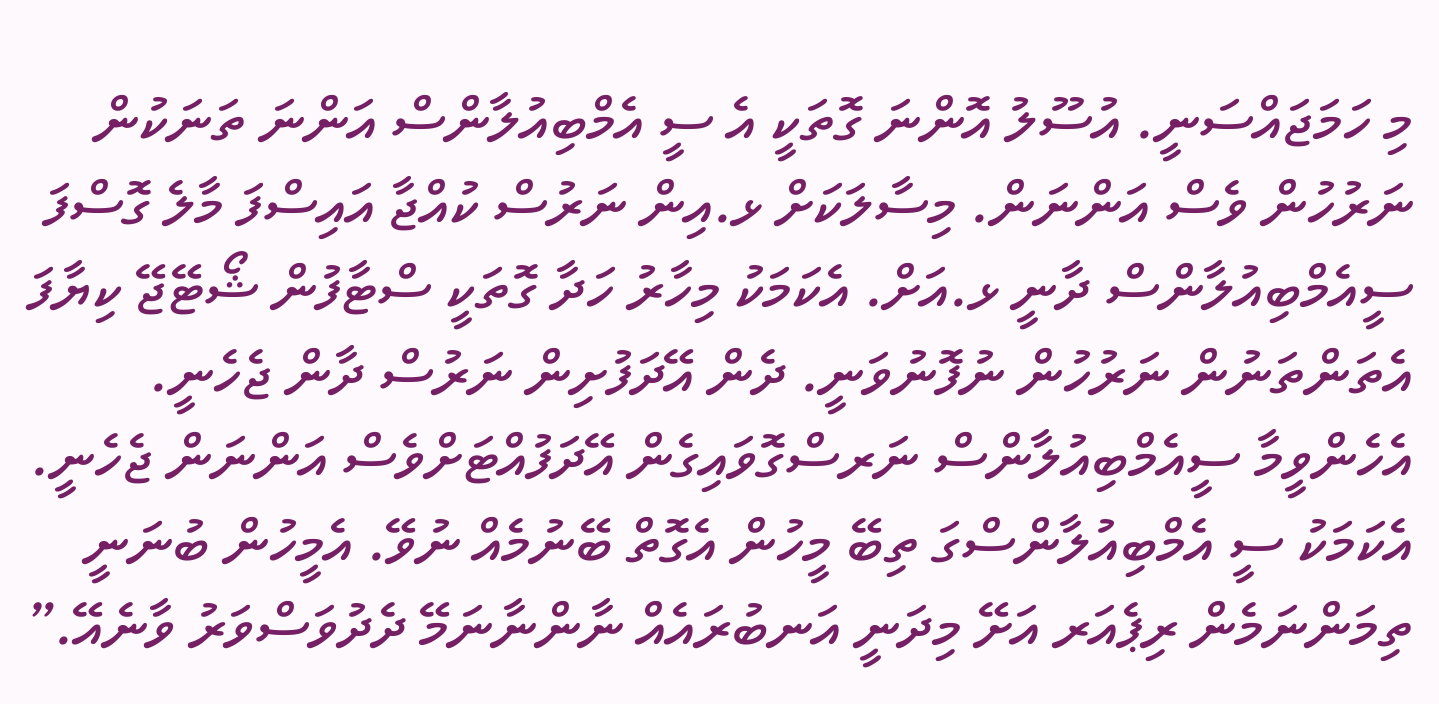މި ހަމަޖައްސަނީ. އުސޫލު އޮންނަ ގޮތަކީ އެ ސީ އެމްބިއުލާންސް އަންނަ ތަނަކުން ނަރުހުން ވެސް އަންނަން. މިސާލަކަށް ޅ.އިން ނަރުސް ކުއްޖާ އައިސްފަ މާލެ ގޮސްފަ ސީއެމްބިއުލާންސް ދާނީ ޅ.އަށް. އެކަމަކު މިހާރު ހަދާ ގޮތަކީ ސްޓާފުން ޝޯޓޭޖޭ ކިޔާފަ އެތަންތަނުން ނަރުހުން ނުފޮނުވަނީ. ދެން އޭދަފުށިން ނަރުސް ދާން ޖެހެނީ. އެހެންވީމާ ސީއެމްބިއުލާންސް ނަރސްގޮވައިގެން އޭދަފުއްޓަށްވެސް އަންނަން ޖެހެނީ.  އެކަމަކު ސީ އެމްބިއުލާންސްގަ ތިބޭ މީހުން އެގޮތް ބޭނުމެއް ނުވޭ. އެމީހުން ބުނަނީ ތިމަންނަމެން ރިޕެއަރ އަށޭ މިދަނީ އަނބުރައެއް ނާންނާނަމޭ ދެދުވަސްވަރު ވާނެއޭ.”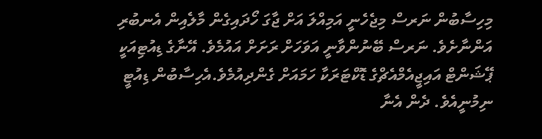މިހިސާބުން ނަރސް މިޖެހެނީ އަމިއްލަ އަށް ޖާގަ ހޯދައިގެން މާލެއިން އެނބުރި އަންނާށެވެ. ނަރސް ބޭނުންވާނީ އަވަހަށް ރަށަށް އައުމެވެ. އޭނާގެ ޑިއުޓިއަކީ ޕޭޝަންޓް އައިޖީއެމްއެޗްގެ ޑޮކްޓަރަކާ ހަމައަށް ގެންދިއުމެވެ.އެހިސާބުން ޑިއުޓީ ނިމުނީއެވެ. ދެން އެނާ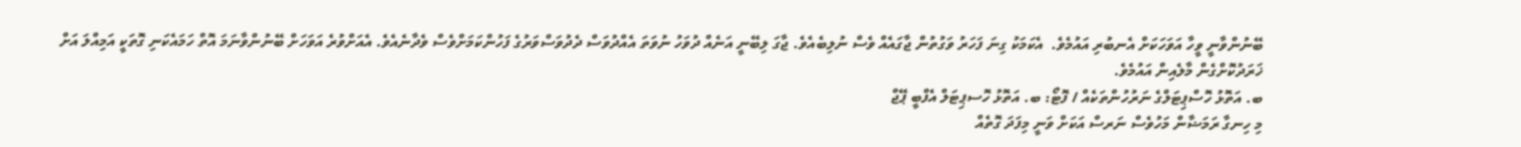ބޭނުންވާނީ ވީހާ އަވަހަކަށް އެނބުރި އައުމެވެ.  އެކަމަކު ގިނަ ފަހަރު ވަގުތުން ޖާގައެއް ވެސް ނުލިބެއެވެ. ޖާގަ ލިބޭނީ އަނެއް ދުވަހު ނުވަތަ އެއްދުވަސް ދެދުވަސްވަރުގެ ފަހުންކަމަށްވެސް ވެދާނެއެވެ. އެއަށްވުރެ އަވަހަށް ބޭނުންވާނަމަ އޮތް ހަމައެކަނި ގޮތަކީ އަމިއްލަ އަށް ޚަރަދުކޮށްގެން މާލެއިން އައުމެވެ.
ބ. އަތޮޅު ހޮސްޕިޓަލްގެ ނަރުހުންތަކެއް / ފޮޓޯ: ބ. އަތޮޅު ހޮސޕިޓަލް އެފްބީ ޕޭޖް
މި ހިނގާ ރަމަޟާން މަހުވެސް ނަރސް އަކަށް ވަނީ މިފަދަ ގޮތެއް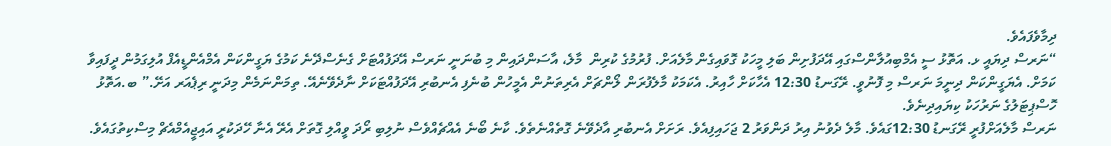ދިމާވެފައެވެ.
“ނަރސް ދިޔައީ ޅ. އަތޮޅު ސީ އެމްބިއުލާންސްގައި އޭދަފުށިން ބަލި މީހަކު ގޮވައިގެން މާލެއަށް. ފުރުމުގެ ކުރިން  މާލެ، އާސަންދައިން މި ބުނަނީ ނަރސް އޭދަފުއްޓަށް ގެނެސްދޭނެ ކަމުގެ ޔަގީންކަން އެމްއެންޑީއެފް އުލިގަމުން ދީފައިވާ ކަމަށް. އެޔަގީންކަން ދިނީމަ ނަރސް މި ފޮނުވީ. ރޭގަނޑު 12:30 އެހާކަށް ހާއިރު. އެކަމަކު މާލެފުރަން ލޯންޗަށް އެރިތަނުން އެމީހުން ބުނެފި އެނބުރި އޭދަފުއްޓަކަށް ނާދެވޭނެއޭ. ތިމަންނަމެން މިދަނީ ރިޕެއަރ އަށޭ.” ބ.އަތޮޅު ހޮސްޕިޓަލުގެ ނަރުހަކު ކިޔައިދިނެވެ.
ނަރސް މާލެއަށްފުރީ ރޭގަނޑު 12:30ގައެވެ. މާލެ ދެވުނު އިރު ދަންވަރު 2 ޖަހައިފިއެވެ. ރަށަށް އެނބުރި އާދެވޭނެ ގޮތެއްނެތެވެ. ކާނެ ބޯނެ އެއްޗެއްވެސް ނުލިބި ރޯދަ ވީއްލި ގޮތަށް އެރޭ އެނާ ހޭދަކުރީ އައިޖީއެމްއެޗް މިސްކިތުގައެވެ.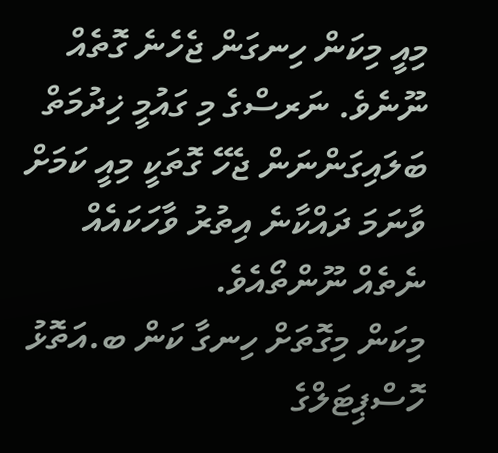މިއީ މިކަން ހިނގަން ޖެހެނެ ގޮތެއް ނޫނެވެ. ނަރސްގެ މި ގައުމީ ޚިދުމަތް ބަލައިގަންނަން ޖެހޭ ގޮތަކީ މިއީ ކަމަށް ވާނަމަ ދައްކާނެ އިތުރު ވާހަކައެއް ނެތެއް ނޫންތޯއެވެ.
މިކަން މިގޮތަށް ހިނގާ ކަން ބ.އަތޮޅު ހޮސްޕިޓަލްގެ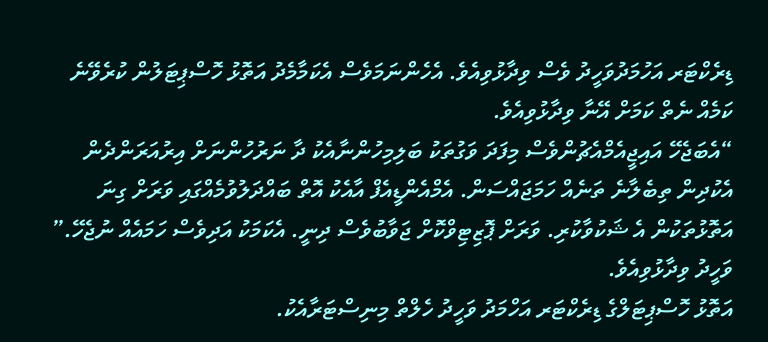ޑިރެކްޓަރ އަހުމަދުވަހީދު ވެސް ވިދާޅުވިއެވެ. އެހެންނަމަވެސް އެކަމާމެދު އަތޮޅު ހޮސްޕިޓަލުން ކުރެވޭނެ ކަމެއް ނެތް ކަމަށް އޭނާ ވިދާޅުވިއެވެ.
“އެބަޖެހޭ އައިޖީއެމްއެޗުންވެސް މިފަދަ ވަގުތަކު ބަލިމިހުންނާއެކު ދާ ނަރުހުންނަށް އިރުއަރަންދެން އެކުދިން ތިބެލާނެ ތަނެއް ހަމަޖައްސަން. އެމްއެންޑީއެފް އާއެކު އޮތް ބައްދަލުވުމެއްގައި ވަރަށް ގިނަ އަތޮޅުތަކުން އެ ޝަކުވާކުރި. ވަރަށް ޕޮޒިޓިވްކޮށް ޖަވާބުވެސް ދިނީ. އެކަމަކު އަދިވެސް ހަމައެއް ނުޖެހޭ.” ވަހީދު ވިދާޅުވިއެވެ.
އަތޮޅު ހޮސްޕިޓަލްގެ ޑިރެކްޓަރ އަހްމަދު ވަހީދު ހެލްތް މިނިސްޓަރާއެކު.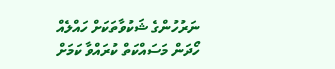ނަރުހުންގެ ޝަކުވާތަކަށް ހައްލެއް ހޯދަން މަސައްކަތް ކުރައްވާ ކަމަށް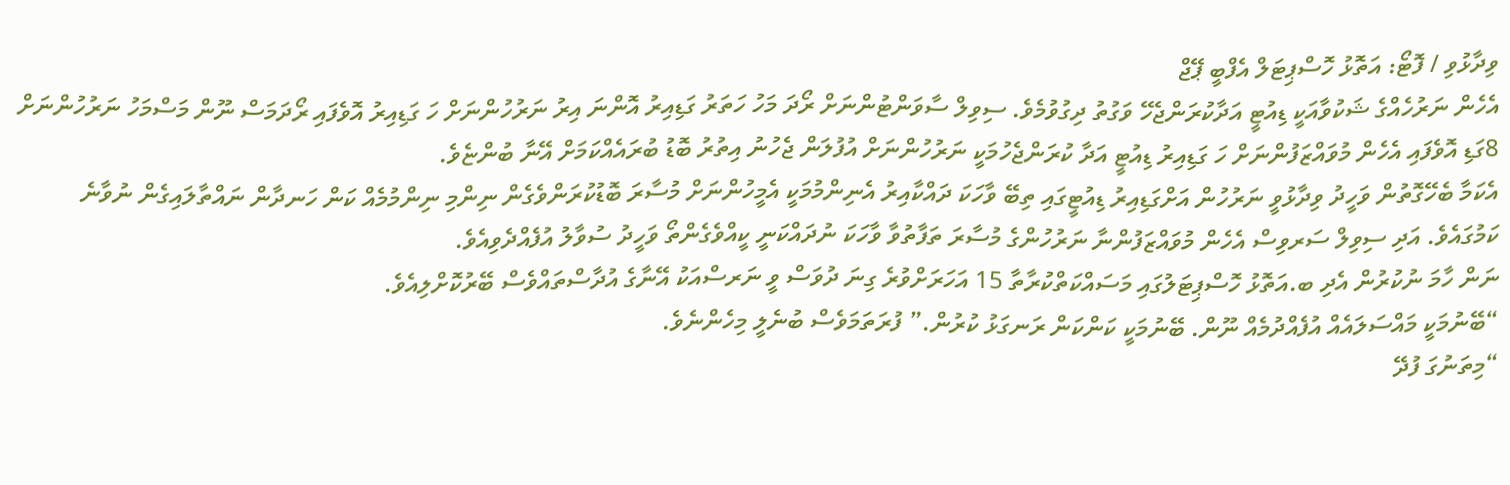ވިދާޅުވި / ފޮޓޯ: އަތޮޅު ހޮސްޕިޓަލް އެފްބީ ޕޭޖް
އެހެން ނަރުހެއްގެ ޝަކުވާއަކީ ޑިއުޓީ އަދާކުރަންޖެހޭ ވަގުތު ދިގުވުމެވެ. ސިވިލް ސާވަންޓުންނަށް ރޯދަ މަހު ހަތަރު ގަޑިއިރު އޮންނަ އިރު ނަރުހުންނަށް ހަ ގަޑިއިރު އޮވެފައި ރޯދަމަސް ނޫން މަސްމަހު ނަރުހުންނަށް 8ގަޑި އޮވެފައި އެހެން މުވައްޒަފުންނަށް ހަ ގަޑިއިރު ޑިއުޓީ އަދާ ކުރަންޖެހުމަކީ ނަރުހުންނަށް އުފުލަން ޖެހުނު އިތުރު ބޮޑު ބުރައެއްކަމަށް އޭނާ ބުންޏެވެ.
އެކަމާ ބެހޭގޮތުން ވަހީދު ވިދާޅުވީ ނަރުހުން އަށްގަޑިއިރު ޑިއުޓީގައި ތިބޭ ވާހަކަ ދައްކާއިރު އެނިންމުމަކީ އެމީހުންނަށް މުސާރަ ބޮޑުކުރަންވެގެން ނިންމި ނިންމުމެއް ކަން ހަނދާން ނައްތާލައިގެން ނުވާނެ ކަމުގައެވެ. އަދި ސިވިލް ސަރވިސް އެހެން މުވައްޒަފުންނާ ނަރުހުންގެ މުސާރަ ތަފާތުވާ ވާހަކަ ނުދައްކަނީ ކީއްވެގެންތޯ ވަހީދު ސުވާލު އުފެއްދެވިއެވެ.
ނަން ހާމަ ނުކުރުން އެދި ބ.އަތޮޅު ހޮސްޕިޓަލުގައި މަސައްކަތްކުރާތާ 15 އަހަރަށްވުރެ ގިނަ ދުވަސް ވީ ނަރސްއަކު އޭނާގެ އުދާސްތައްވެސް ބޭރުކޮށްލިއެވެ.
“ބޭނުމަކީ މައްސަލައެއް އުފެއްދުމެއް ނޫން. ބޭނުމަކީ ކަންކަން ރަނގަޅު ކުރުން.” ފުރަތަމަވެސް ބުނެލީ މިހެންނެވެ.
“މިތަނުގަ ފުދޭ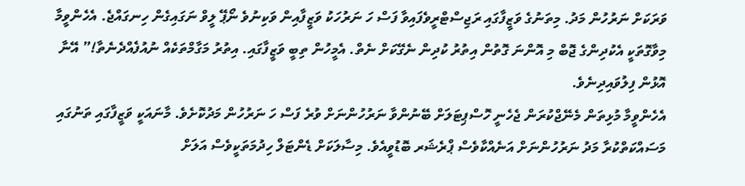ވަރަކަށް ނަރުހުން މަދު. މިތަނުގެ ވަޒީފާގައި ރަޖިސްޓްރީވެފައިވާ ފަސް ހަ ނަރުހަކު ވަޒީފާއިން ވަކިނުވެ ނޯޕޭ ލީވް ނަގައިގެން ހިނގައްޖެ. އެހެންވީމާ މިވާގޮތަކީ އެކުދިންގެ ޖޮބް މި އޮންނަ ގޮތުން އިތުރު ކުދިން ނެގޭކަށް ނެތް. އެމީހުން ތިބީ ވަޒީފާގައި. އިތުރު މަގާމްތަކެއް ނުއުފެއްދެނެތާ!” އޭނާ އޮޅުން ފިލުވައިދިނެވެ.
އެހެންވީމާ މުޅިތަން މެނޭޖްކުރަން ޖެހެނީ ހޮސްޕިޓަލަށް ބޭނުންވާ ނަރުހުންނަށް ވުރެ ފަސް ހަ ނަރުހުން މަދުކޮށެވެ. މާނައަކީ ވަޒީފާގައި ތަނުގައި މަސައްކަތްކުރާ މަދު ނަރުހުންނަށް އަނެއްކާވެސް ޕްރެޝަރ ބޮޑުވީއެވެ. މިސާލަކަށް ޑެންޓަލް ހިދުމަތަކީވެސް އަލަށް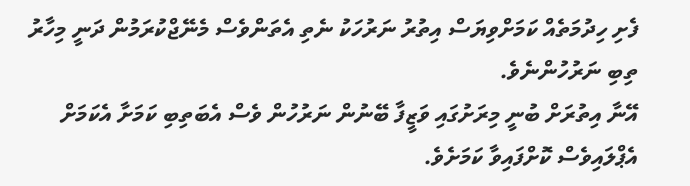ފެށި ހިދުމަތެއް ކަމަށްވިޔަސް އިތުރު ނަރުހަކު ނެތި އެތަންވެސް މެނޭޖްކުރަމުން ދަނީ މިހާރު ތިބި ނަރުހުންނެވެ.
އޭނާ އިތުރަށް ބުނީ މިރަށުގައި ވަޒީފާ ބޭނުން ނަރުހުން ވެސް އެބަތިބި ކަމަށާ އެކަމަށް އެޕްލައިވެސް ކޮށްފައިވާ ކަމަށެވެ.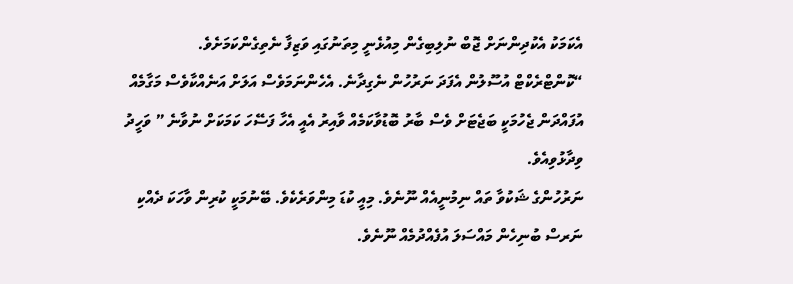އެކަމަކު އެކުދިންނަށް ޖޮބް ނުލިބިގެން މިއުޅެނީ މިތަނުގައި ވަޒިފާ ނެތިގެންކަމަށެވެ.
“ކޮންޓްރެކްޓް އުސޫލުން އެފަދަ ނަރުހުން ނެގިދާނެ. އެހެންނަމަވެސް އަލަށް އަނެއްކާވެސް މަގާމެއް އުފައްދަން ޖެހުމަކީ ބަޖެޓަށް ވެސް ބާރު ބޮޑުވާކަމެއް ވާއިރު އެއީ އެހާ ފަސޭހަ ކަމަކަށް ނުވާނެ ” ވަހީދު ވިދާޅުވިއެވެ.
ނަރުހުންގެ ޝަކުވާ ތައް ނިމުނީއެއް ނޫނެވެ. މިއީ ކުޑަ މިންވަރެކެވެ. ބޭނުމަކީ ކުރިން ވާހަކަ ދެއްކި ނަރސް ބުނިހެން މައްސަލަ އުފެއްދުމެއް ނޫނެވެ.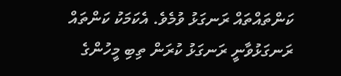ކަންތައްތައް ރަނގަޅު ވުމެވެ. އެކަމަކު ކަންތައް ރަނގަޅުވާނީ ރަނގަޅު ކުރަން ތިބި މީހުންގެ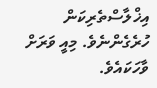އިޚްލާސްތެރިކަން ހުރެގެންނެވެ. މިއީ ވަރަށް ވާހަކައެވެ.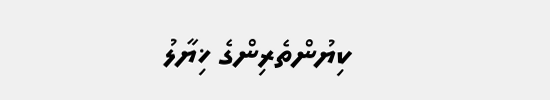ކިޔުންތެރިންގެ ޚިޔާލު